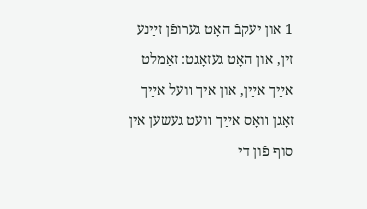1 און יעקבֿ האָט גערופֿן זײַנע זין, און האָט געזאָגט: זאַמלט אײַך אײַן, און איך װעל אײַך זאָגן װאָס אײַך װעט געשען אין סוף פֿון די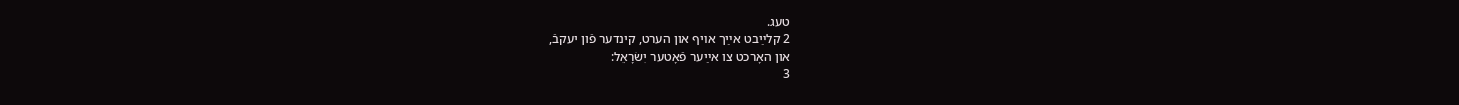טעג.
2 קלײַבט אײַך אױף און הערט, קינדער פֿון יעקבֿ,
און האָרכט צו אײַער פֿאָטער יִשׂרָאֵל:
3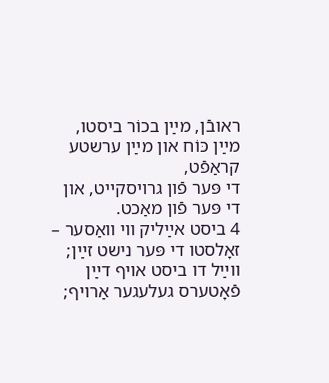ראובֿן, מײַן בכוֹר ביסטו,
מײַן כּוֹח און מײַן ערשטע קראַפֿט,
די פּער פֿון גרױסקײט, און די פּער פֿון מאַכט.
4 ביסט אײַליק װי װאַסער – זאָלסטו די פּער נישט זײַן;
װײַל דו ביסט אױף דײַן פֿאָטערס געלעגער אַרױף;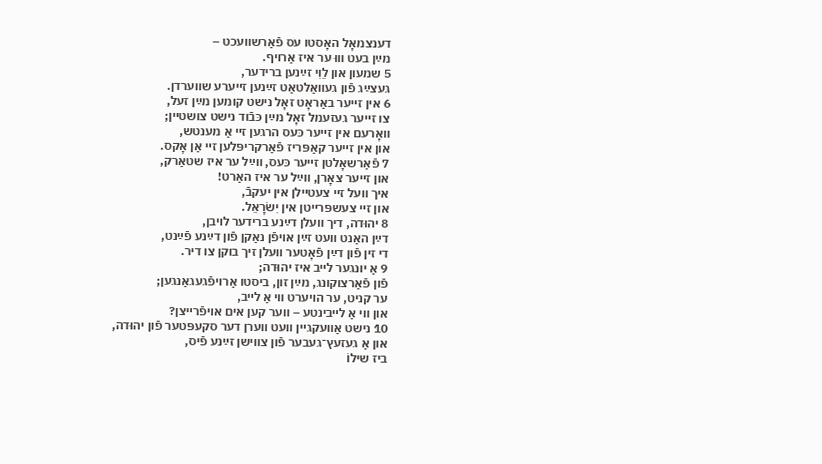דענצמאָל האָסטו עס פֿאַרשװעכט –
מײַן בעט װוּ ער איז אַרױף.
5 שמעון און לֵוִי זײַנען ברידער,
געצײַג פֿון געװאַלטאַט זײַנען זײערע שװערדן.
6 אין זײער באַראָט זאָל נישט קומען מײַן זעל,
צו זײער געזעמל זאָל מײַן כּבֿוד נישט צושטײן;
װאָרעם אין זײער כּעס הרגען זײ אַ מענטש,
און אין זײער קאַפּריז פֿאַרקריפּלען זײ אַן אָקס.
7 פֿאַרשאָלטן זײער כּעס, װײַל ער איז שטאַרק,
און זײער צאָרן, װײַל ער איז האַרט!
איך װעל זײ צעטײלן אין יעקבֿ,
און זײ צעשפּרײטן אין יִשׂרָאֵל.
8 יהוּדה, דיך װעלן דײַנע ברידער לױבן,
דײַן האַנט װעט זײַן אױפֿן נאַקן פֿון דײַנע פֿײַנט,
די זין פֿון דײַן פֿאָטער װעלן זיך בוקן צו דיר.
9 אַ יונגער לײב איז יהוּדה;
פֿון פֿאַרצוקונג, מײַן זון, ביסטו אַרױפֿגעגאַנגען;
ער קניט, ער הױערט װי אַ לײב,
און װי אַ לײבינטע – װער קען אים אױפֿרײצן?
10 נישט אַװעקגײן װעט װערן דער סקעפּטער פֿון יהוּדה,
און אַ געזעץ־געבער פֿון צװישן זײַנע פֿיס,
ביז שילוֹ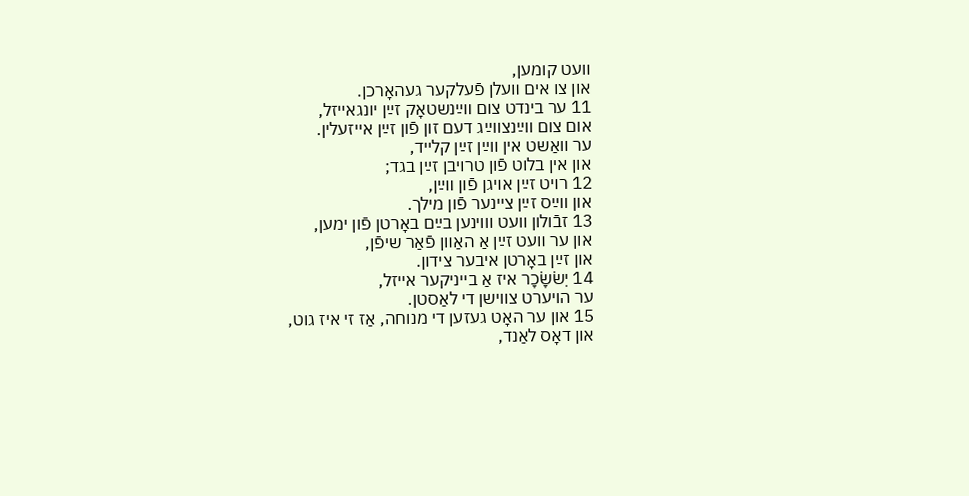װעט קומען,
און צו אים װעלן פֿעלקער געהאָרכן.
11 ער בינדט צום װײַנשטאָק זײַן יונגאײזל,
אום צום װײַנצװײַג דעם זון פֿון זײַן אײזעלין.
ער װאַשט אין װײַן זײַן קלײד,
און אין בלוט פֿון טרױבן זײַן בגד;
12 רױט זײַן אױגן פֿון װײַן,
און װײַס זײַן צײנער פֿון מילך.
13 זבֿולון װעט װױנען בײַם באָרטן פֿון ימען,
און ער װעט זײַן אַ האַװן פֿאַר שיפֿן,
און זײַן באָרטן איבער צידון.
14 יִשׂשָׂכָר איז אַ בײניקער אײזל,
ער הױערט צװישן די לאַסטן.
15 און ער האָט געזען די מנוחה, אַז זי איז גוט,
און דאָס לאַנד,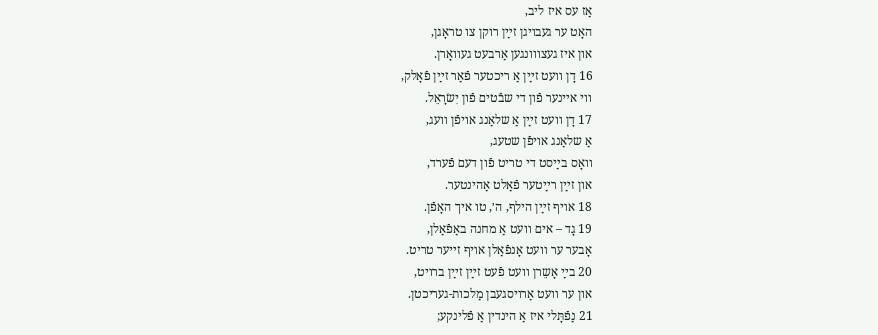אַז עס איז ליב,
האָט ער געבױגן זײַן רוקן צו טראָגן,
און איז געצװונגען אַרבעט געװאָרן.
16 דָן װעט זײַן אַ ריכטער פֿאַר זײַן פֿאָלק,
װי אײנער פֿון די שבֿטים פֿון יִשׂרָאֵל.
17 דָן װעט זײַן אַ שלאַנג אױפֿן װעג,
אַ שלאַנג אױפֿן שטעג,
װאָס בײַסט די טריט פֿון דעם פֿערד,
און זײַן רײַטער פֿאַלט אַהינטער.
18 אױף זײַן הילף, ה׳, טו איך האָפֿן.
19 גָד – אים װעט אַ מחנה באַפֿאַלן,
אָבער ער װעט אָנפֿאַלן אױף זײער טריט.
20 בײַ אָשֵרן װעט פֿעט זײַן זײַן ברױט,
און ער װעט אַרױסגעבן מַלכות-געריכטן.
21 נַפֿתָּלי איז אַ הינדין אַ פֿלינקע;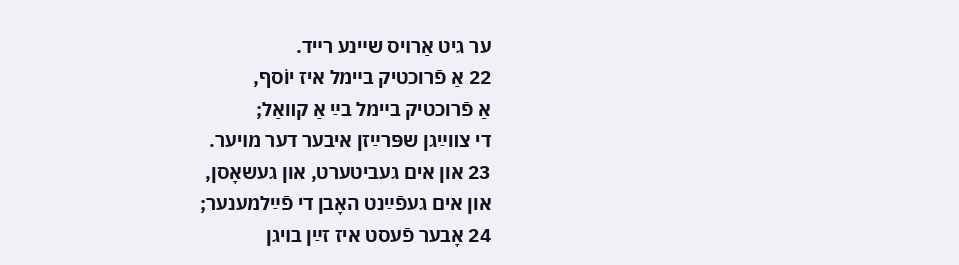ער גיט אַרױס שײנע רײד.
22 אַ פֿרוכטיק בײמל איז יוֹסף,
אַ פֿרוכטיק בײמל בײַ אַ קװאַל;
די צװײַגן שפּרײַזן איבער דער מױער.
23 און אים געביטערט, און געשאָסן,
און אים געפֿײַנט האָבן די פֿײַלמענער;
24 אָבער פֿעסט איז זײַן בױגן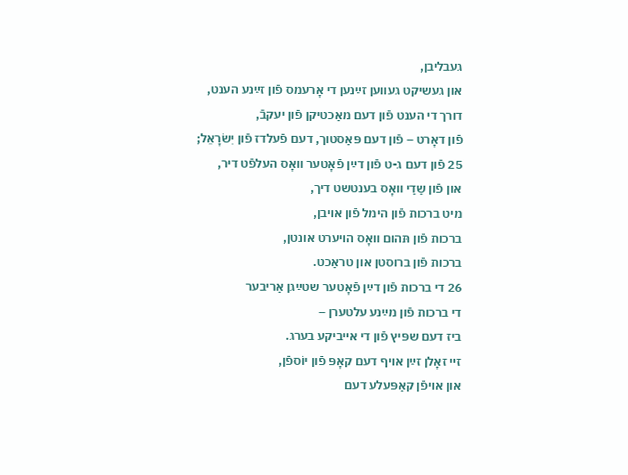געבליבן,
און געשיקט געװען זײַנען די אָרעמס פֿון זײַנע הענט,
דורך די הענט פֿון דעם מאַכטיקן פֿון יעקבֿ,
פֿון דאָרט – פֿון דעם פּאַסטוך, דעם פֿעלדז פֿון יִשׂרָאֵל;
25 פֿון דעם ג-ט פֿון דײַן פֿאָטער װאָס העלפֿט דיר,
און פֿון שַדַי װאָס בענטשט דיך,
מיט ברכות פֿון הימל פֿון אױבן,
ברכות פֿון תּהום װאָס הױערט אונטן,
ברכות פֿון ברוסטן און טראַכט.
26 די ברכות פֿון דײַן פֿאָטער שטײַגן אַריבער
די ברכות פֿון מײַנע עלטערן –
ביז דעם שפּיץ פֿון די אײביקע בערג.
זײ זאָלן זײַן אױף דעם קאָפּ פֿון יוֹספֿן,
און אױפֿן קאַפּעלע דעם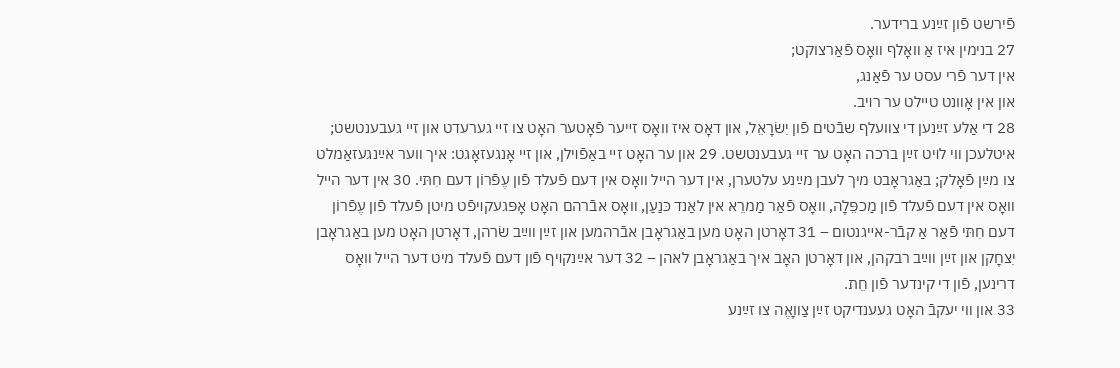פֿירשט פֿון זײַנע ברידער.
27 בנימין איז אַ װאָלף װאָס פֿאַרצוקט;
אין דער פֿרי עסט ער פֿאַנג,
און אין אָװנט טײלט ער רױב.
28 די אַלע זײַנען די צװעלף שבֿטים פֿון יִשׂרָאֵל, און דאָס איז װאָס זײער פֿאָטער האָט צו זײ גערעדט און זײ געבענטשט; איטלעכן װי לױט זײַן ברכה האָט ער זײ געבענטשט. 29 און ער האָט זײ באַפֿױלן, און זײ אָנגעזאָגט: איך װער אײַנגעזאַמלט צו מײַן פֿאָלק; באַגראָבט מיך לעבן מײַנע עלטערן, אין דער הײל װאָס אין דעם פֿעלד פֿון עֶפֿרוֹן דעם חִתּי. 30 אין דער הײל װאָס אין דעם פֿעלד פֿון מַכפֵּלָה, װאָס פֿאַר מַמרֵא אין לאַנד כּנַעַן, װאָס אבֿרהם האָט אָפּגעקױפֿט מיטן פֿעלד פֿון עֶפֿרוֹן דעם חִתּי פֿאַר אַ קבֿר-אײגנטום – 31 דאָרטן האָט מען באַגראָבן אבֿרהמען און זײַן װײַב שׂרהן, דאָרטן האָט מען באַגראָבן יִצחָקן און זײַן װײַב רבקהן, און דאָרטן האָב איך באַגראָבן לאהן – 32 דער אײַנקױף פֿון דעם פֿעלד מיט דער הײל װאָס דרינען, פֿון די קינדער פֿון חֵת.
33 און װי יעקבֿ האָט געענדיקט זײַן צַװָאֶה צו זײַנע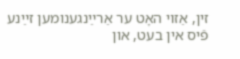זין, אַזױ האָט ער אַרײַנגענומען זײַנע פֿיס אין בעט, און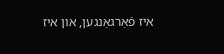איז פֿאַרגאַנגען, און איז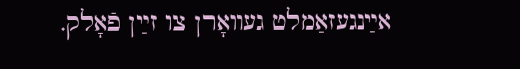אײַנגעזאַמלט געװאָרן צו זײַן פֿאָלק.